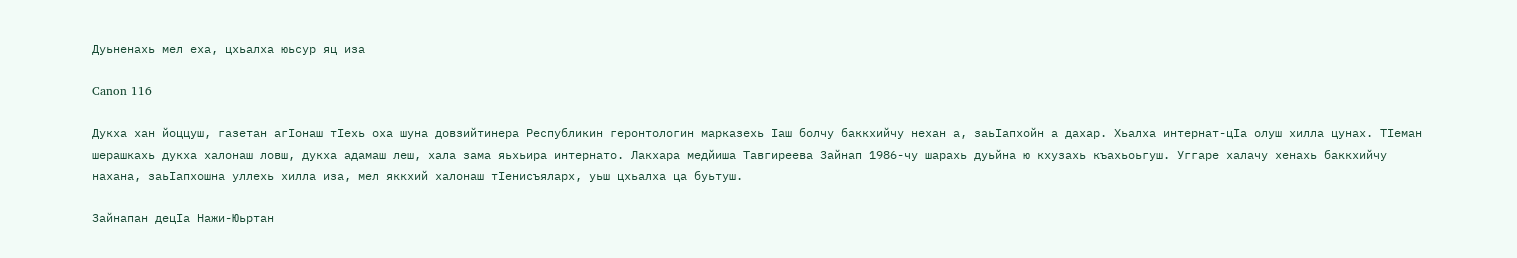Дуьненахь мел еха, цхьалха юьсур яц иза

Canon 116

Дукха хан йоццуш, газетан агIонаш тIехь оха шуна довзийтинера Республикин геронтологин марказехь Iаш болчу баккхийчу нехан а, заьIапхойн а дахар. Хьалха интернат-цIа олуш хилла цунах. ТIеман шерашкахь дукха халонаш ловш, дукха адамаш леш, хала зама яьхьира интернато. Лакхара медйиша Тавгиреева Зайнап 1986-чу шарахь дуьйна ю кхузахь къахьоьгуш. Уггаре халачу хенахь баккхийчу нахана, заьIапхошна уллехь хилла иза, мел яккхий халонаш тIенисъяларх, уьш цхьалха ца буьтуш.

Зайнапан децIа Нажи-Юьртан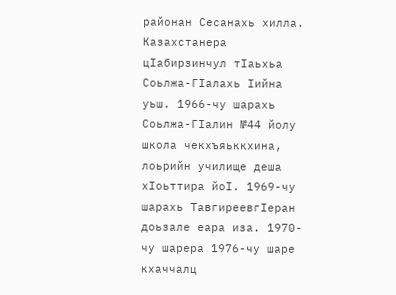районан Сесанахь хилла. Казахстанера цIабирзинчул тIаьхьа Соьлжа-ГIалахь Iийна уьш. 1966-чу шарахь Соьлжа-ГIалин №44 йолу школа чекхъяьккхина, лоьрийн училище деша хIоьттира йоI. 1969-чу шарахь ТавгиреевгIеран доьзале еара иза. 1970-чу шарера 1976-чу шаре кхаччалц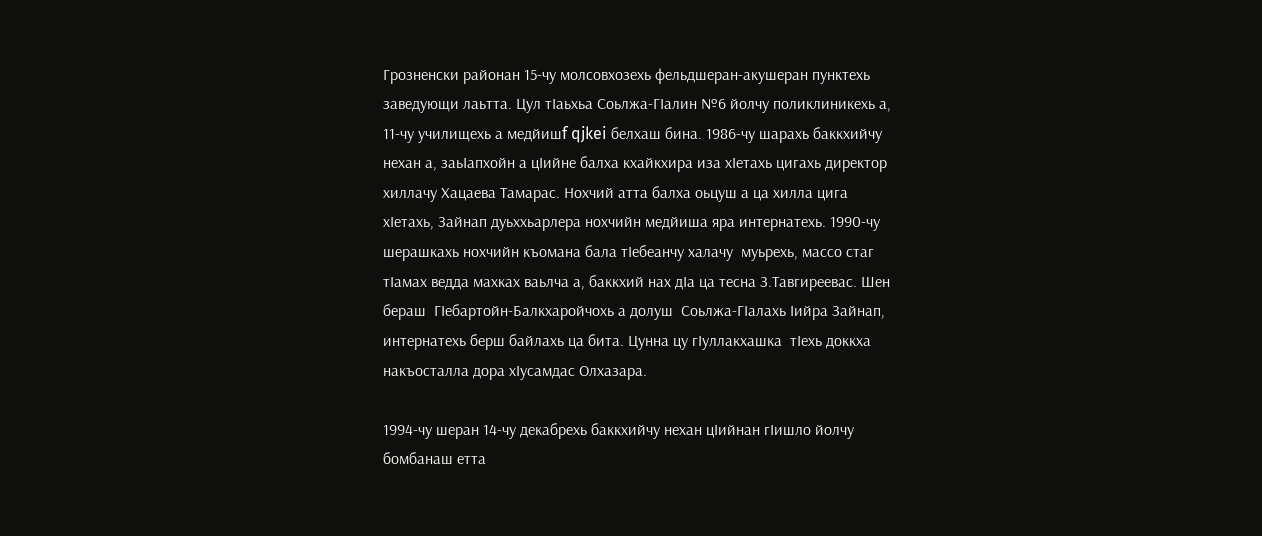Грозненски районан 15-чу молсовхозехь фельдшеран-акушеран пунктехь заведующи лаьтта. Цул тIаьхьа Соьлжа-ГIалин №6 йолчу поликлиникехь а, 11-чу училищехь а медйишf qjkei белхаш бина. 1986-чу шарахь баккхийчу нехан а, заьIапхойн а цIийне балха кхайкхира иза хIетахь цигахь директор хиллачу Хацаева Тамарас. Нохчий атта балха оьцуш а ца хилла цига хIетахь, Зайнап дуьххьарлера нохчийн медйиша яра интернатехь. 1990-чу шерашкахь нохчийн къомана бала тIебеанчу халачу  муьрехь, массо стаг тIамах ведда махках ваьлча а, баккхий нах дIа ца тесна З.Тавгиреевас. Шен бераш  ГIебартойн-Балкхаройчохь а долуш  Соьлжа-ГIалахь Iийра Зайнап, интернатехь берш байлахь ца бита. Цунна цу гІуллакхашка  тІехь доккха  накъосталла дора хIусамдас Олхазара.

1994-чу шеран 14-чу декабрехь баккхийчу нехан цIийнан гIишло йолчу бомбанаш етта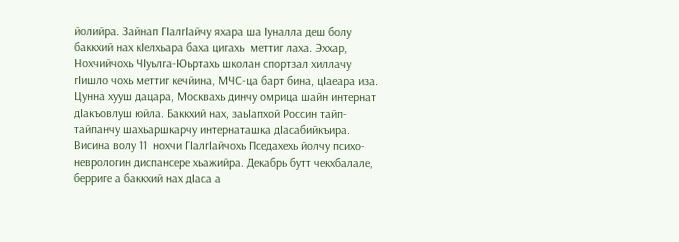йолийра. Зайнап ГIалгIайчу яхара ша Iуналла деш болу баккхий нах кIелхьара баха цигахь  меттиг лаха. Эххар, Нохчийчохь ЧIуьлга-Юьртахь школан спортзал хиллачу гIишло чохь меттиг кечйина, МЧС-ца барт бина, цIаеара иза. Цунна хууш дацара, Москвахь динчу омрица шайн интернат дIакъовлуш юйла. Баккхий нах, заьIапхой Россин тайп-тайпанчу шахьаршкарчу интернаташка дIасабийкъира. Висина волу 11  нохчи ГIалгIайчохь Пседахехь йолчу психо-неврологин диспансере хьажийра. Декабрь бутт чекхбалале,  берриге а баккхий нах дIаса а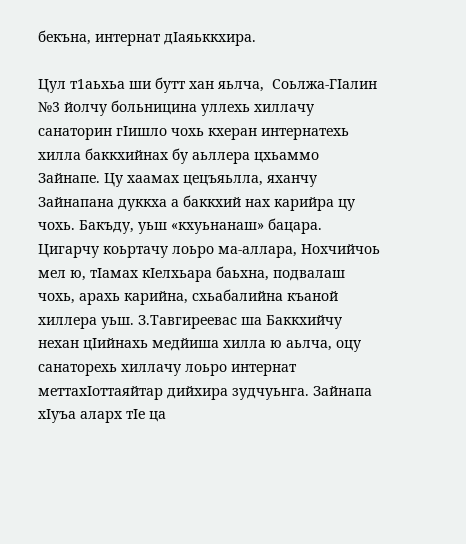бекъна, интернат дIаяьккхира.

Цул т1аьхьа ши бутт хан яьлча,  Соьлжа-ГIалин №3 йолчу больницина уллехь хиллачу санаторин гIишло чохь кхеран интернатехь хилла баккхийнах бу аьллера цхьаммо  Зайнапе. Цу хаамах цецъяьлла, яханчу Зайнапана дуккха а баккхий нах карийра цу чохь. Бакъду, уьш «кхуьнанаш» бацара. Цигарчу коьртачу лоьро ма-аллара, Нохчийчоь мел ю, тIамах кIелхьара баьхна, подвалаш чохь, арахь карийна, схьабалийна къаной  хиллера уьш. З.Тавгиреевас ша Баккхийчу нехан цIийнахь медйиша хилла ю аьлча, оцу санаторехь хиллачу лоьро интернат меттахIоттаяйтар дийхира зудчуьнга. Зайнапа хIуъа аларх тIе ца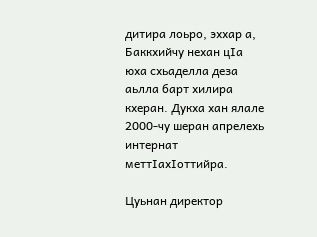дитира лоьро, эххар а, Баккхийчу нехан цIа  юха схьаделла деза аьлла барт хилира кхеран. Дукха хан ялале  2000-чу шеран апрелехь  интернат меттIахIоттийра.

Цуьнан директор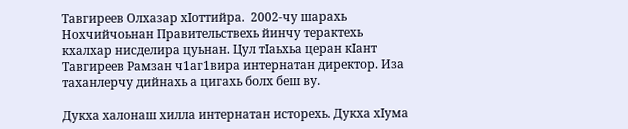Тавгиреев Олхазар хIоттийра.  2002-чу шарахь Нохчийчоьнан Правительствехь йинчу терактехь кхалхар нисделира цуьнан. Цул тIаьхьа церан кIант Тавгиреев Рамзан ч1аг1вира интернатан директор. Иза таханлерчу дийнахь а цигахь болх беш ву.

Дукха халонаш хилла интернатан исторехь. Дукха хIума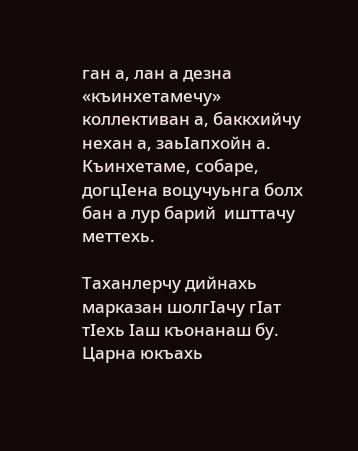ган а, лан а дезна «къинхетамечу» коллективан а, баккхийчу нехан а, заьIапхойн а. Къинхетаме, собаре, догцIена воцучуьнга болх бан а лур барий  ишттачу  меттехь.

Таханлерчу дийнахь марказан шолгIачу гIат тIехь Iаш къонанаш бу. Царна юкъахь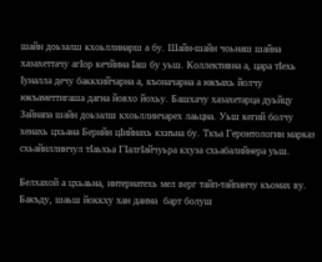шайн доьзалш кхоьллинарш а бу. Шайн-шайн чоьнаш шайна хазахеттачу агIор кечйина Iаш бу уьш. Коллективна а, цара тIехь Iуналла дечу баккхийчарна а, къоначарна а юкъахь йолчу юкъаметтигаша дагна йовхо йохьу. Башхачу хазахетарца дуьйцу Зайнапа шайн доьзалш кхоьллинчарех лаьцна. Уьш кегий болчу хенахь цхьана Берийн цIийнахь кхиъна бу. Ткъа Геронтологин марказ схьайиллинчул тIаьхьа ГIалгIайчуьра кхуза схьабалийнера уьш.

Белхахой а цхьаьна, интернатехь мел верг тайп-тайпанчу къомах ву. Бакъду, шаьш йоккху хан даима  барт болуш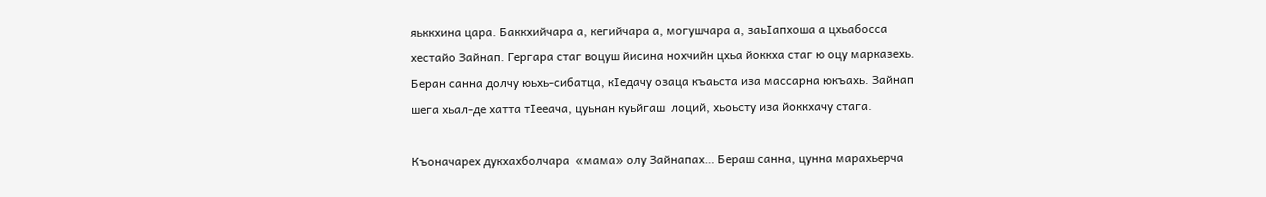яьккхина цара. Баккхийчара а, кегийчара а, могушчара а, заьIапхоша а цхьабосса хестайо Зайнап. Гергара стаг воцуш йисина нохчийн цхьа йоккха стаг ю оцу марказехь. Беран санна долчу юьхь-сибатца, кIедачу озаца къаьста иза массарна юкъахь. Зайнап шега хьал-де хатта тIееача, цуьнан куьйгаш  лоций, хьоьсту иза йоккхачу стага.

Къоначарех дукхахболчара  «мама» олу Зайнапах… Бераш санна, цунна марахьерча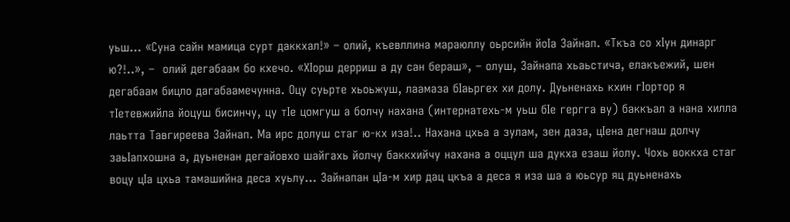уьш… «Суна сайн мамица сурт даккхал!» – олий, къевллина мараюллу оьрсийн йоIа Зайнап. «Ткъа со хIун динарг ю?!..», –  олий дегабаам бо кхечо. «ХIорш дерриш а ду сан бераш», – олуш, Зайнапа хьаьстича, елакъежий, шен дегабаам бицло дагабаамечунна. Оцу суьрте хьоьжуш, лаамаза бIаьргех хи долу. Дуьненахь кхин гIортор я тIетевжийла йоцуш бисинчу, цу тIе цомгуш а болчу нахана (интернатехь-м уьш бIе гергга ву) баккъал а нана хилла лаьтта Тавгиреева Зайнап. Ма ирс долуш стаг ю-кх иза!.. Нахана цхьа а зулам, зен даза, цIена дегнаш долчу заьIапхошна а, дуьненан дегайовхо шайгахь йолчу баккхийчу нахана а оццул ша дукха езаш йолу. Чохь воккха стаг воцу цIа цхьа тамашийна деса хуьлу… Зайнапан цIа-м хир дац цкъа а деса я иза ша а юьсур яц дуьненахь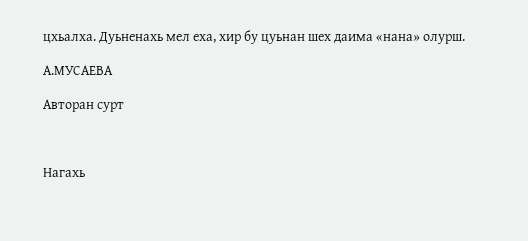цхьалха. Дуьненахь мел еха, хир бу цуьнан шех даима «нана» олурш.

А.МУСАЕВА

Авторан сурт



Нагахь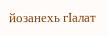йозанехь гIалат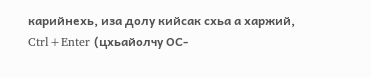карийнехь, иза долу кийсак схьа а харжий, Ctrl+Enter (цхьайолчу ОС-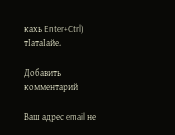кахь Enter+Ctrl) тIатаIайе.

Добавить комментарий

Ваш адрес email не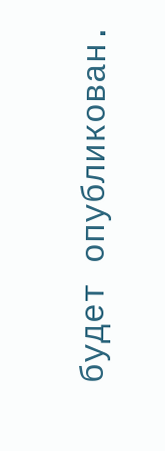будет опубликован.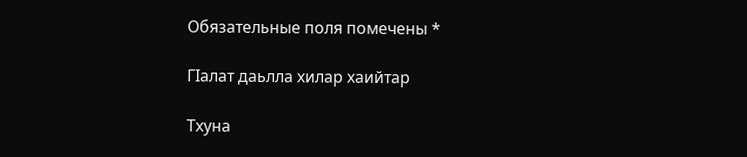Обязательные поля помечены *

ГIалат даьлла хилар хаийтар

Тхуна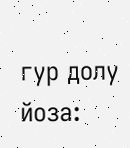гур долу йоза: